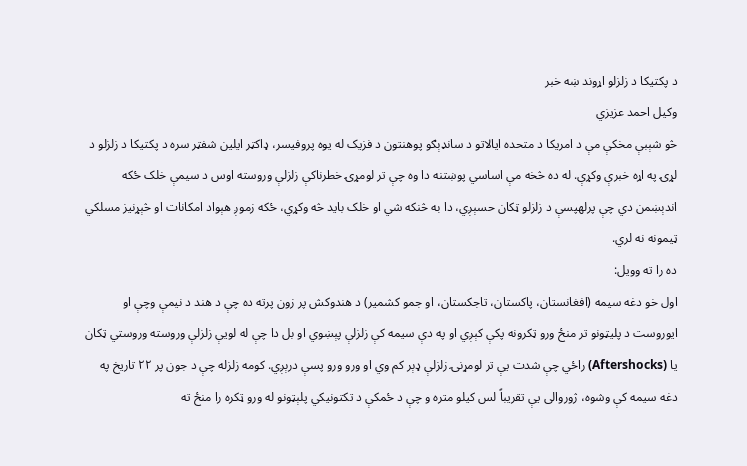د پکتیکا د زلزلو اړوند ښه خبر
وکیل احمد عزیزي
څو شېبې مخکې مې د امریکا د متحده ایالاتو د سانډېګو پوهنتون د فزیک له یوه پروفیسر، ډاکټر ایلین شفټر سره د پکتیکا د زلزلو د لړۍ په اړه خبرې وکړې. له ده څخه مې اساسي پوښتنه دا وه چې تر لومړۍ خطرناکې زلزلې وروسته اوس د سیمې خلک ځکه اندېښمن دي چې پرلهپسې د زلزلو ټکان حسېږي، دا به څنکه شي او خلک باید څه وکړي، ځکه زموږ هېواد امکانات او څېړنیز مسلکي ټيمونه نه لري.
ده را ته وویل:
اول خو دغه سیمه (افغانستان، پاکستان، تاجکستان، او جمو کشمیر) د هندوکش پر زون پرته ده چې د هند د نیمې وچې او ایوروست د پليټونو تر منځ ورو ټکرونه پکې کېږي او په دې سیمه کې زلزلې پېښوي او بل دا چې له لويې زلزلې وروسته وروستي ټکان یا (Aftershocks) راځي چې شدت يې تر لومړنۍ زلزلې ډېر کم وي او ورو ورو پسې درېږي. کومه زلزله چې د جون پر ۲۲ تاریخ په دغه سیمه کې وشوه، ژوروالی يې تقریباً لس کیلو متره و چې د ځمکې د تکتونیکي پلېټونو له ورو ټکره را منځ ته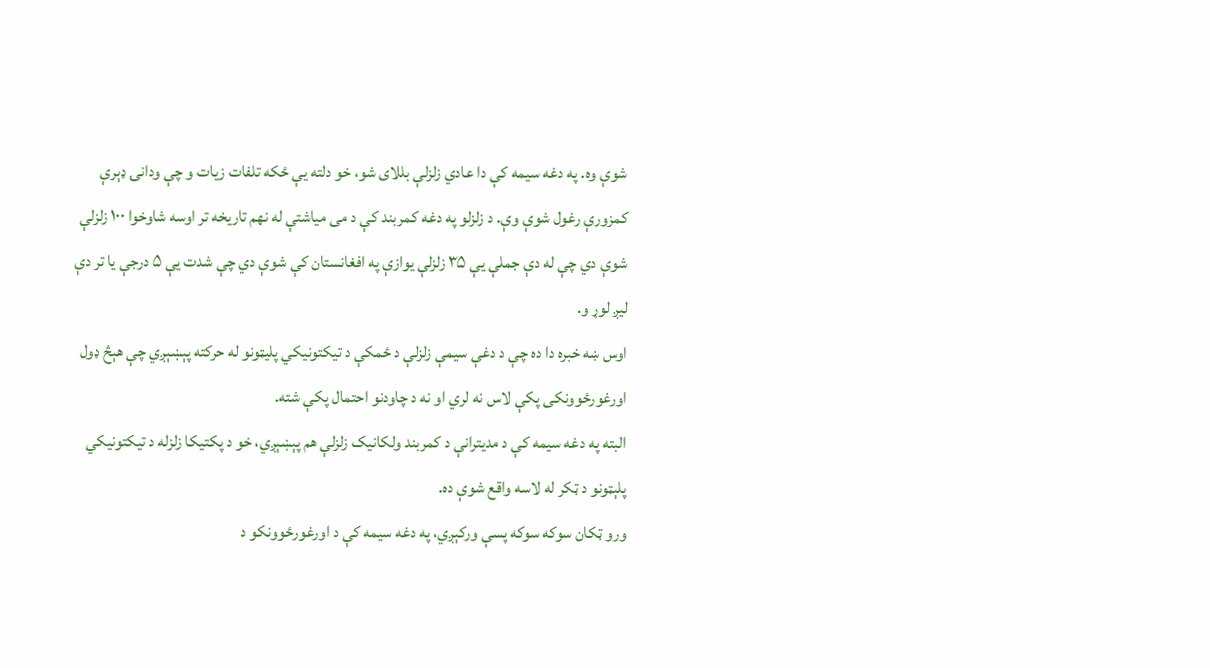شوې وه. په دغه سیمه کې دا عادي زلزلې بللای شو، خو دلته يې ځکه تلفات زیات و چې ودانۍ ډېرې کمزورې رغول شوې وې. د زلزلو په دغه کمربند کې د می میاشتې له نهم تاریخه تر اوسه شاوخوا ۱۰۰ زلزلې شوې دي چې له دې جملې يې ۳۵ زلزلې یوازې په افغانستان کې شوې دي چې شدت يې ۵ درجې یا تر دې لیږ لوړ و.
اوس ښه خبره دا ده چې د دغې سیمې زلزلې د ځمکې د تیکتونیکي پليټونو له حرکته پېښېږي چې هېڅ ډول اورغورځوونکی پکې لاس نه لري او نه د چاودنو احتمال پکې شته.
البته په دغه سیمه کې د مدیترانې د کمربند ولکانیک زلزلې هم پېښېږي، خو د پکتیکا زلزله د تیکتونیکي پلېټونو د ټکر له لاسه واقع شوې ده.
ورو ټکان سوکه سوکه پسې ورکېږي، په دغه سیمه کې د اورغورځوونکو د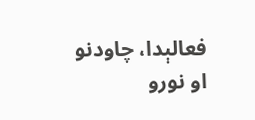فعالېدا، چاودنو او نورو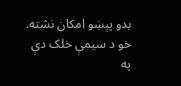بدو پېښو امکان نشته.
خو د سیمې خلک دې په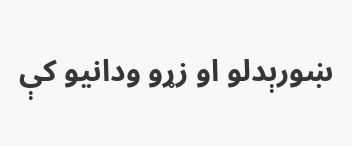ښورېدلو او زړو ودانیو کې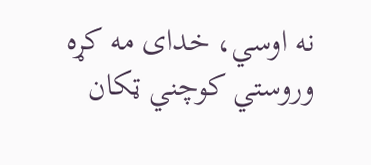نه اوسي، خدای مه کړه وروستي کوچني ټکان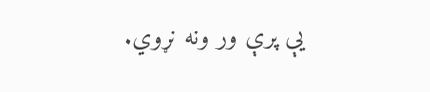يې پرې ور ونه نړوي.